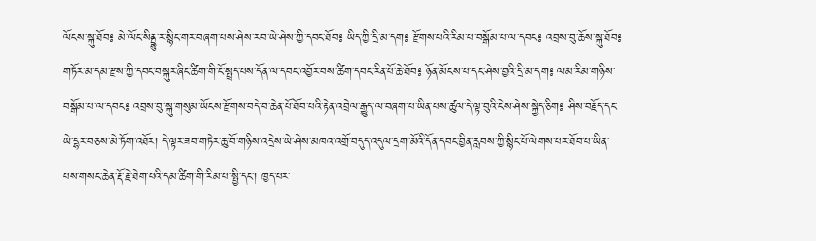ལོངས་སྐུ་ཐོབ༔ མེ་ལོང་སིནྡྷུ་ར་སྙིང་གར་བཞག་པས་ཤེས་རབ་ཡེ་ཤེས་ཀྱི་དབང་ཐོབ༔ ཡིད་ཀྱི་དྲི་མ་དག༔ རྫོགས་པའི་རིམ་པ་བསྒོམ་པ་ལ་དབང༔ འབྲས་བུ་ཆོས་སྐུ་ཐོབ༔ གཏོར་མ་དམ་རྫས་ཀྱི་དབང་བསྐུར་ཞིང་ཚིག་གི་ངོ་སྤྲད་པས་དོན་ལ་དབང་འབྱོར་བས་ཚིག་དབང་རིན་པོ་ཆེ་ཐོབ༔ ཉོན་མོངས་པ་དང་ཤེས་བྱའི་དྲི་མ་དག༔ ལམ་རིམ་གཉིས་བསྒོམ་པ་ལ་དབང༔ འབྲས་བུ་སྐུ་གསུམ་ཡོངས་རྫོགས་བདེ་བ་ཆེན་པོ་ཐོབ་པའི་རྟེན་འབྲེལ་རྒྱུད་ལ་བཞག་པ་ཡིན་པས་ཚུལ་དེ་ལྟ་བུའི་ངེས་ཤེས་སྐྱེད་ཅིག༔ ཤིས་བརྗོད་དང་ཡེ་དྷར་བཅས་མེ་ཏོག་འཐོར། དེ་ལྟར་ཟབ་གཏེར་ཆུ་བོ་གཉིས་འདྲེས་ཡེ་ཤེས་མཁའ་འགྲོ་བདུད་འདུལ་དྲག་མོའི་དོན་དབང་བྱིན་རླབས་ཀྱི་སྙིང་པོ་ལེགས་པར་ཐོབ་པ་ཡིན་པས་གསང་ཆེན་རྡོ་རྗེ་ཐེག་པའི་དམ་ཚིག་གི་རིམ་པ་སྤྱི་དང་། ཁྱད་པར་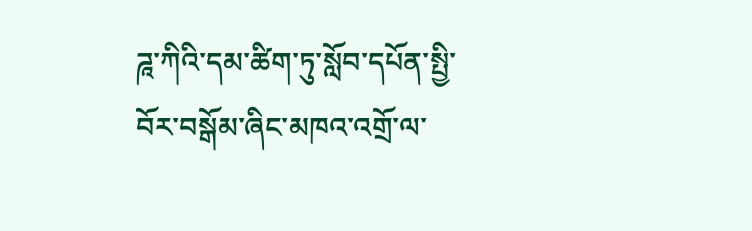ཌཱ་ཀིའི་དམ་ཚིག་ཏུ་སློབ་དཔོན་སྤྱི་བོར་བསྒོམ་ཞིང་མཁའ་འགྲོ་ལ་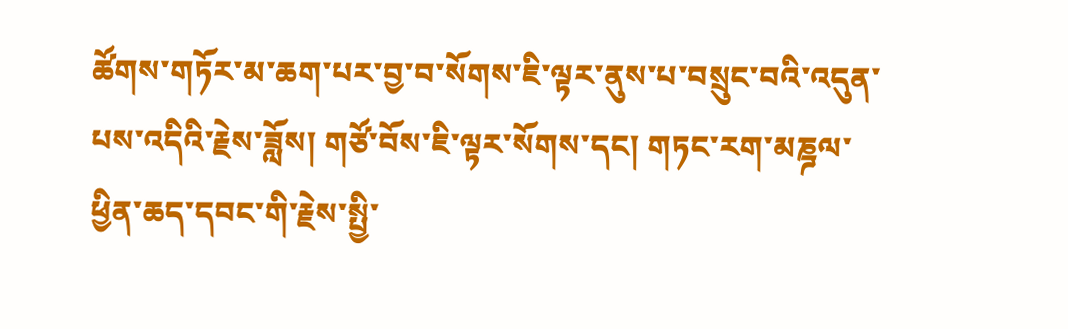ཚོགས་གཏོར་མ་ཆག་པར་བྱ་བ་སོགས་ཇི་ལྟར་ནུས་པ་བསྲུང་བའི་འདུན་པས་འདིའི་རྗེས་ཟློས། གཙོ་བོས་ཇི་ལྟར་སོགས་དང། གཏང་རག་མཎྜལ་ཕྱིན་ཆད་དབང་གི་རྗེས་སྤྱི་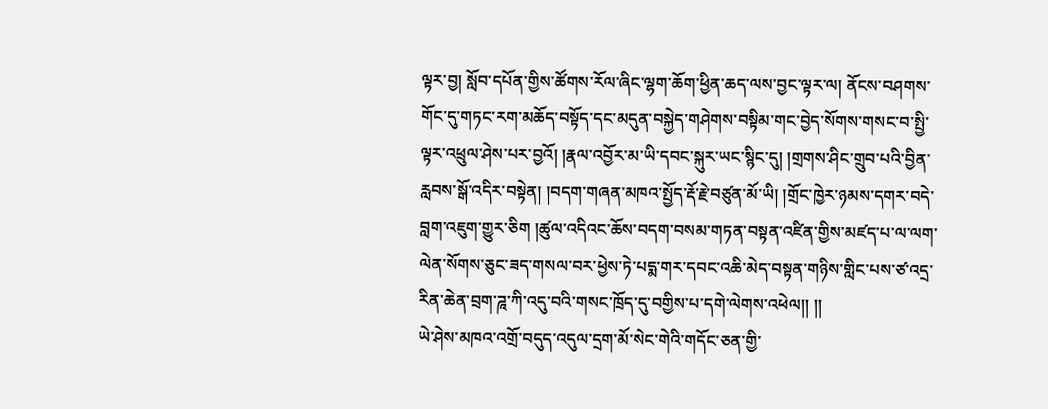ལྟར་བྱ། སློབ་དཔོན་གྱིས་ཚོགས་རོལ་ཞིང་ལྷག་ཆོག་ཕྱིན་ཆད་ལས་བྱང་ལྟར་ལ། ནོངས་བཤགས་གོང་དུ་གཏང་རག་མཆོད་བསྟོད་དང་མདུན་བསྐྱེད་གཤེགས་བསྟིམ་གང་བྱེད་སོགས་གསང་བ་སྤྱི་ལྟར་འཕྲུལ་ཤེས་པར་བྱའོ། །རྣལ་འབྱོར་མ་ཡི་དབང་སྐུར་ཡང་སྙིང་དུ། །གྲགས་ཤིང་གྲུབ་པའི་བྱིན་རླབས་སྒོ་འདིར་བསྟེན། །བདག་གཞན་མཁའ་སྤྱོད་རྡོ་རྗེ་བཙུན་མོ་ཡི། །གྲོང་ཁྱེར་ཉམས་དགར་བདེ་བླག་འཇུག་གྱུར་ཅིག །ཚུལ་འདིའང་ཆོས་བདག་བསམ་གཏན་བསྟན་འཛིན་གྱིས་མཛད་པ་ལ་ལག་ལེན་སོགས་ཅུང་ཟད་གསལ་བར་ཕྱེས་ཏེ་པདྨ་གར་དབང་འཆི་མེད་བསྟན་གཉིས་གླིང་པས་ཙ་འདྲ་རིན་ཆེན་བྲག་ཌཱ་ཀི་འདུ་བའི་གསང་ཁྲོད་དུ་བགྱིས་པ་དགེ་ལེགས་འཕེལ།། །།
ཡེ་ཤེས་མཁའ་འགྲོ་བདུད་འདུལ་དྲག་མོ་སེང་གེའི་གདོང་ཅན་གྱི་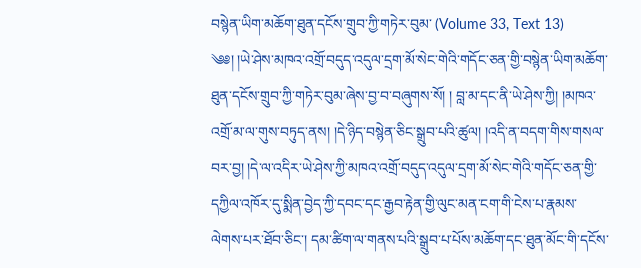བསྙེན་ཡིག་མཆོག་ཐུན་དངོས་གྲུབ་ཀྱི་གཏེར་བུམ་ (Volume 33, Text 13)
༄༅། །ཡེ་ཤེས་མཁའ་འགྲོ་བདུད་འདུལ་དྲག་མོ་སེང་གེའི་གདོང་ཅན་གྱི་བསྙེན་ཡིག་མཆོག་ཐུན་དངོས་གྲུབ་ཀྱི་གཏེར་བུམ་ཞེས་བྱ་བ་བཞུགས་སོ། ། བླ་མ་དང་ནི་ཡེ་ཤེས་ཀྱི། །མཁའ་འགྲོ་མ་ལ་གུས་བཏུད་ནས། །དེ་ཉིད་བསྙེན་ཅིང་སྒྲུབ་པའི་ཚུལ། །འདི་ན་བདག་གིས་གསལ་བར་བྱ། །དེ་ལ་འདིར་ཡེ་ཤེས་ཀྱི་མཁའ་འགྲོ་བདུད་འདུལ་དྲག་མོ་སེང་གེའི་གདོང་ཅན་གྱི་དཀྱིལ་འཁོར་དུ་སྨིན་བྱེད་ཀྱི་དབང་དང་རྒྱབ་རྟེན་གྱི་ལུང་མན་ངག་གི་ངེས་པ་རྣམས་ལེགས་པར་ཐོབ་ཅིང་། དམ་ཚིག་ལ་གནས་པའི་སྒྲུབ་པ་པོས་མཆོག་དང་ཐུན་མོང་གི་དངོས་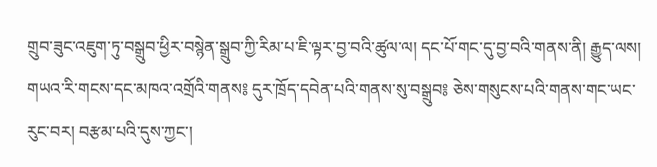གྲུབ་ཟུང་འཇུག་ཏུ་བསྒྲུབ་ཕྱིར་བསྙེན་སྒྲུབ་ཀྱི་རིམ་པ་ཇི་ལྟར་བྱ་བའི་ཚུལ་ལ། དང་པོ་གང་དུ་བྱ་བའི་གནས་ནི། རྒྱུད་ལས། གཡའ་རི་གངས་དང་མཁའ་འགྲོའི་གནས༔ དུར་ཁྲོད་དབེན་པའི་གནས་སུ་བསྒྲུབ༔ ཅེས་གསུངས་པའི་གནས་གང་ཡང་རུང་བར། བརྩམ་པའི་དུས་ཀྱང་།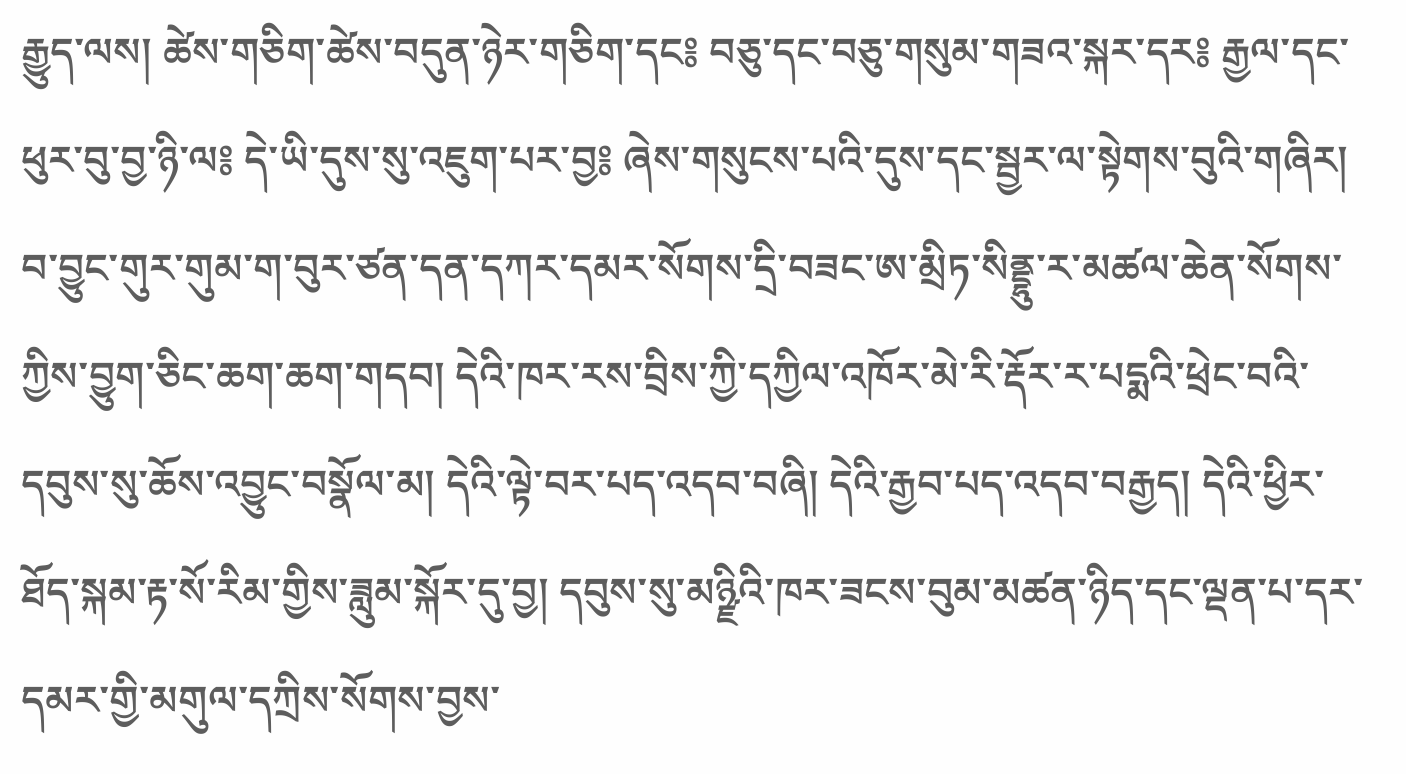རྒྱུད་ལས། ཚེས་གཅིག་ཚེས་བདུན་ཉེར་གཅིག་དང༔ བཅུ་དང་བཅུ་གསུམ་གཟའ་སྐར་དར༔ རྒྱལ་དང་ཕུར་བུ་བྱ་ཉི་ལ༔ དེ་ཡི་དུས་སུ་འཇུག་པར་བྱ༔ ཞེས་གསུངས་པའི་དུས་དང་སྦྱར་ལ་སྟེགས་བུའི་གཞིར། བ་བྱུང་གུར་གུམ་ག་བུར་ཙན་དན་དཀར་དམར་སོགས་དྲི་བཟང་ཨ་མྲིཏ་སིནྡྷུ་ར་མཚལ་ཆེན་སོགས་ཀྱིས་བྱུག་ཅིང་ཆག་ཆག་གདབ། དེའི་ཁར་རས་བྲིས་ཀྱི་དཀྱིལ་འཁོར་མེ་རི་རྡོར་ར་པདྨའི་ཕྲེང་བའི་དབུས་སུ་ཆོས་འབྱུང་བསྣོལ་མ། དེའི་ལྟེ་བར་པད་འདབ་བཞི། དེའི་རྒྱབ་པད་འདབ་བརྒྱད། དེའི་ཕྱིར་ཐོད་སྐམ་རྟ་སོ་རིམ་གྱིས་ཟླུམ་སྐོར་དུ་བྱ། དབུས་སུ་མཉྫིའི་ཁར་ཟངས་བུམ་མཚན་ཉིད་དང་ལྡན་པ་དར་དམར་གྱི་མགུལ་དཀྲིས་སོགས་བྱས་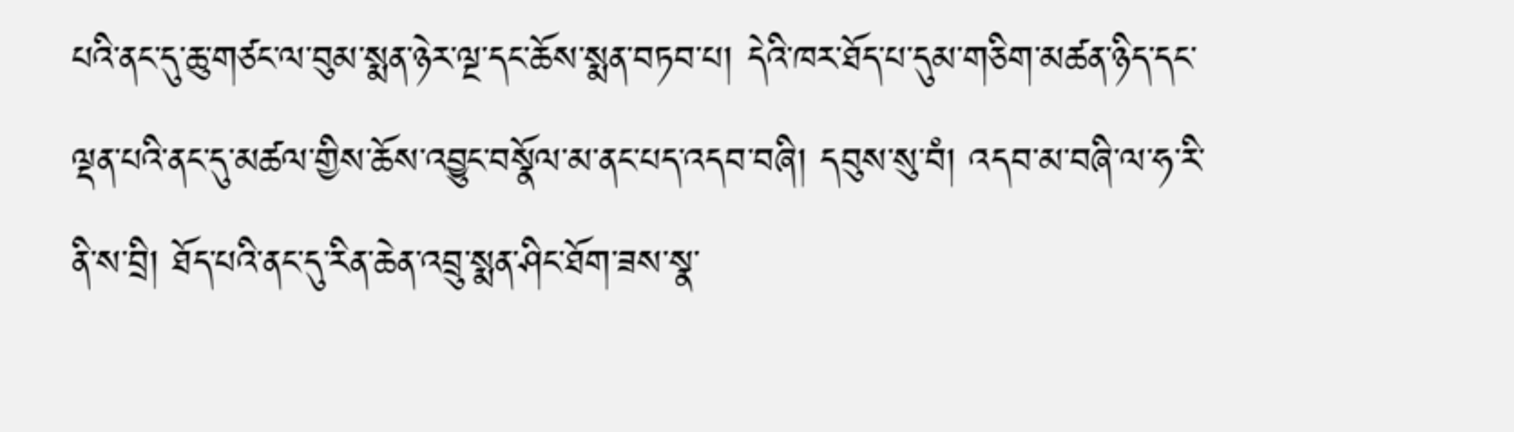པའི་ནང་དུ་ཆུ་གཙང་ལ་བུམ་སྨན་ཉེར་ལྔ་དང་ཆོས་སྨན་བཏབ་པ། དེའི་ཁར་ཐོད་པ་དུམ་གཅིག་མཚན་ཉིད་དང་ལྡན་པའི་ནང་དུ་མཚལ་གྱིས་ཆོས་འབྱུང་བསྣོལ་མ་ནང་པད་འདབ་བཞི། དབུས་སུ་བཾ། འདབ་མ་བཞི་ལ་ཧ་རི་ནི་ས་བྲི། ཐོད་པའི་ནང་དུ་རིན་ཆེན་འབྲུ་སྨན་ཤིང་ཐོག་ཟས་སྣ་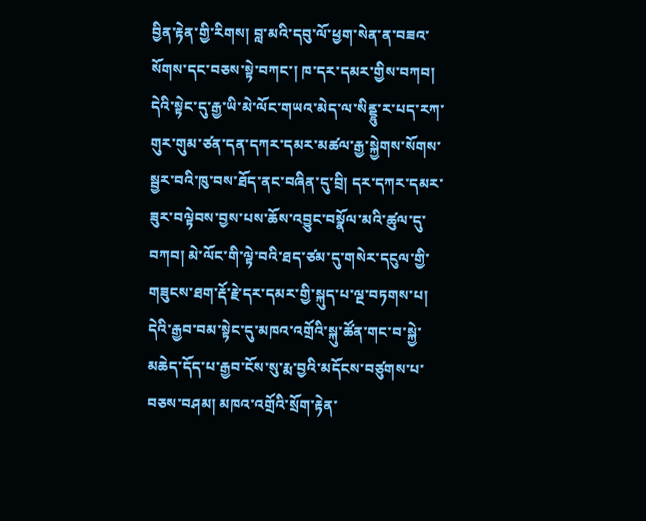བྱིན་རྟེན་གྱི་རིགས། བླ་མའི་དབུ་ལོ་ཕྱག་སེན་ན་བཟའ་སོགས་དང་བཅས་སྟེ་བཀང་། ཁ་དར་དམར་གྱིས་བཀབ། དེའི་སྟེང་དུ་རྒྱ་ཡི་མེ་ལོང་གཡའ་མེད་ལ་སིནྡྷུ་ར་པད་རཀ་གུར་གུམ་ཙན་དན་དཀར་དམར་མཚལ་རྒྱ་སྐྱེགས་སོགས་སྦྱར་བའི་ཁུ་བས་ཐོད་ནང་བཞིན་དུ་བྲི། དར་དཀར་དམར་ཟུར་བལྟེབས་བྱས་པས་ཆོས་འབྱུང་བསྣོལ་མའི་ཚུལ་དུ་བཀབ། མེ་ལོང་གི་ལྟེ་བའི་ཐད་ཙམ་དུ་གསེར་དངུལ་གྱི་གཟུངས་ཐག་རྡོ་རྗེ་དར་དམར་གྱི་སྐུད་པ་ལྔ་བཏགས་པ། དེའི་རྒྱབ་བམ་སྟེང་དུ་མཁའ་འགྲོའི་སྐུ་ཚོན་གང་བ་སྐྱེ་མཆེད་དོད་པ་རྒྱབ་ངོས་སུ་རྨ་བྱའི་མདོངས་བཙུགས་པ་བཅས་བཤམ། མཁའ་འགྲོའི་སྲོག་རྟེན་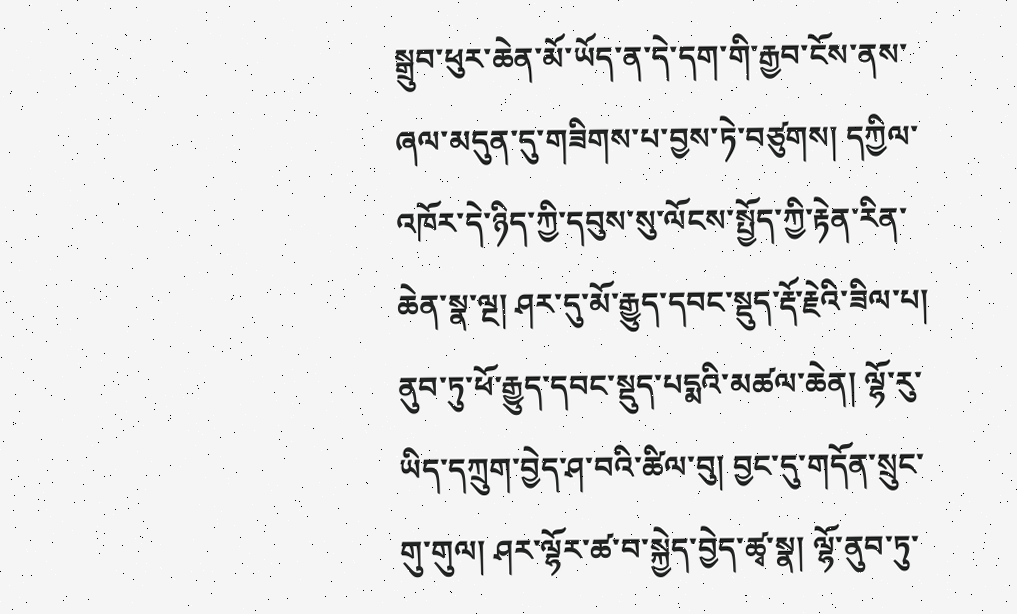སྒྲུབ་ཕུར་ཆེན་མོ་ཡོད་ན་དེ་དག་གི་རྒྱབ་ངོས་ནས་ཞལ་མདུན་དུ་གཟིགས་པ་བྱས་ཏེ་བཙུགས། དཀྱིལ་འཁོར་དེ་ཉིད་ཀྱི་དབུས་སུ་ལོངས་སྤྱོད་ཀྱི་རྟེན་རིན་ཆེན་སྣ་ལྔ། ཤར་དུ་མོ་རྒྱུད་དབང་སྡུད་རྡོ་རྗེའི་ཟིལ་པ། ནུབ་ཏུ་ཕོ་རྒྱུད་དབང་སྡུད་པདྨའི་མཚལ་ཆེན། ལྷོ་རུ་ཡིད་དཀྲུག་བྱེད་ཤ་བའི་ཚིལ་བུ། བྱང་དུ་གདོན་སྲུང་གུ་གུལ། ཤར་ལྷོར་ཚ་བ་སྐྱེད་བྱེད་ཚྭ་སྣ། ལྷོ་ནུབ་ཏུ་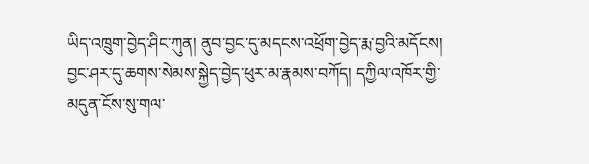ཡིད་འཁྲུག་བྱེད་ཤིང་ཀུན། ནུབ་བྱང་དུ་མདངས་འཕྲོག་བྱེད་རྨ་བྱའི་མདོངས། བྱང་ཤར་དུ་ཆགས་སེམས་སྐྱེད་བྱེད་ཕུར་མ་རྣམས་བཀོད། དཀྱིལ་འཁོར་གྱི་མདུན་ངོས་སུ་གལ་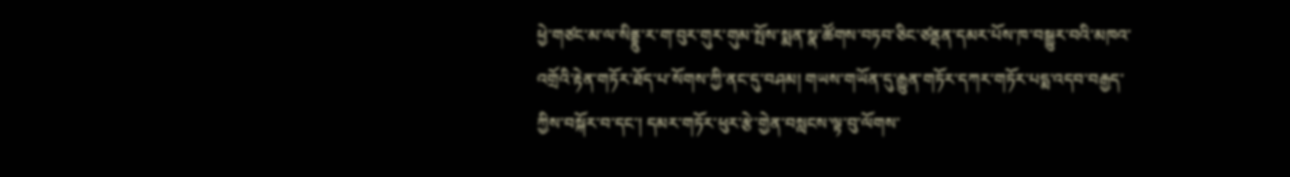ཕྱེ་གཙང་མ་ལ་སིནྡྷུ་ར་ག་བུར་གུར་གུམ་སྤོས་སྨན་སྣ་ཚོགས་བཏབ་ཅིང་ཙནྡན་དམར་པོས་ཁ་བསྒྱུར་བའི་མཁའ་འགྲོའི་རྟེན་གཏོར་ཐོད་པ་སོགས་ཀྱི་ནང་དུ་བཤམ། གཡས་གཡོན་དུ་རྒྱུན་གཏོར་དཀར་གཏོར་པདྨ་འདབ་བརྒྱད་ཀྱིས་བསྐོར་བ་དང་། དམར་གཏོར་ཕུར་རྩེ་གྱེན་བསླངས་ལྟ་བུ་ལོགས་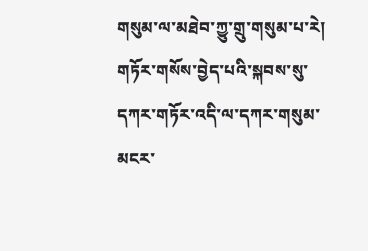གསུམ་ལ་མཐེབ་ཀྱུ་གྲུ་གསུམ་པ་རེ། གཏོར་གསོས་བྱེད་པའི་སྐབས་སུ་དཀར་གཏོར་འདི་ལ་དཀར་གསུམ་མངར་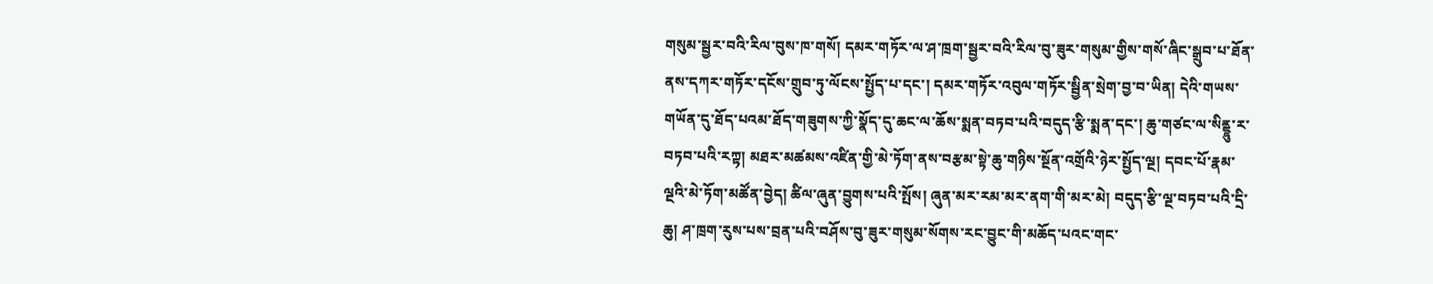གསུམ་སྦྱར་བའི་རིལ་བུས་ཁ་གསོ། དམར་གཏོར་ལ་ཤ་ཁྲག་སྦྱར་བའི་རིལ་བུ་ཟུར་གསུམ་གྱིས་གསོ་ཞིང་སྒྲུབ་པ་ཐོན་ནས་དཀར་གཏོར་དངོས་གྲུབ་ཏུ་ལོངས་སྤྱོད་པ་དང་། དམར་གཏོར་འབུལ་གཏོར་སྦྱིན་སྲེག་བྱ་བ་ཡིན། དེའི་གཡས་གཡོན་དུ་ཐོད་པའམ་ཐོད་གཟུགས་ཀྱི་སྣོད་དུ་ཆང་ལ་ཆོས་སྨན་བཏབ་པའི་བདུད་རྩི་སྨན་དང་། ཆུ་གཙང་ལ་སིནྡྷུ་ར་བཏབ་པའི་རཀྟ། མཐར་མཚམས་འཛིན་གྱི་མེ་ཏོག་ནས་བརྩམ་སྟེ་ཆུ་གཉིས་སྔོན་འགྲོའི་ཉེར་སྤྱོད་ལྔ། དབང་པོ་རྣམ་ལྔའི་མེ་ཏོག་མཚོན་བྱེད། ཚིལ་ཞུན་བྱུགས་པའི་སྤོས། ཞུན་མར་རམ་མར་ནག་གི་མར་མེ། བདུད་རྩི་ལྔ་བཏབ་པའི་དྲི་ཆུ། ཤ་ཁྲག་རུས་པས་བྲན་པའི་བཤོས་བུ་ཟུར་གསུམ་སོགས་རང་བྱུང་གི་མཆོད་པའང་གང་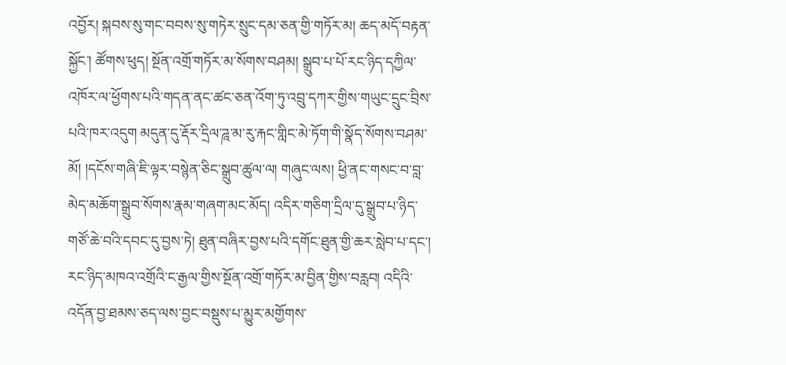འབྱོར། སྐབས་སུ་གང་བབས་སུ་གཏེར་སྲུང་དམ་ཅན་གྱི་གཏོར་མ། ཆད་མདོ་བརྟན་སྐྱོང་། ཚོགས་ཕུད། སྔོན་འགྲོ་གཏོར་མ་སོགས་བཤམ། སྒྲུབ་པ་པོ་རང་ཉིད་དཀྱིལ་འཁོར་ལ་ཕྱོགས་པའི་གདན་ནང་ཚང་ཅན་འོག་ཏུ་འབྲུ་དཀར་གྱིས་གཡུང་དྲུང་བྲིས་པའི་ཁར་འདུག མདུན་དུ་རྡོར་དྲིལ་ཌཱ་མ་རུ་རྐང་གླིང་མེ་ཏོག་གི་སྣོད་སོགས་བཤམ་མོ། །དངོས་གཞི་ཇི་ལྟར་བསྙེན་ཅིང་སྒྲུབ་ཚུལ་ལ། གཞུང་ལས། ཕྱི་ནང་གསང་བ་བླ་མེད་མཆོག་སྒྲུབ་སོགས་རྣམ་གཞག་མང་མོད། འདིར་གཅིག་དྲིལ་དུ་སྒྲུབ་པ་ཉིད་གཙོ་ཆེ་བའི་དབང་དུ་བྱས་ཏེ། ཐུན་བཞིར་བྱས་པའི་དགོང་ཐུན་གྱི་ཆར་སླེབ་པ་དང་། རང་ཉིད་མཁའ་འགྲོའི་ང་རྒྱལ་གྱིས་སྔོན་འགྲོ་གཏོར་མ་བྱིན་གྱིས་བརླབ། འདིའི་འདོན་བྱ་ཐམས་ཅད་ལས་བྱང་བསྡུས་པ་མྱུར་མགྱོགས་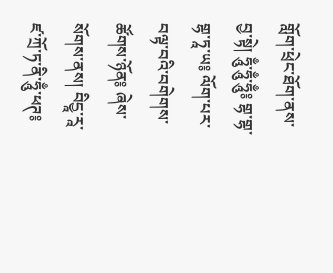གློག་ཕྲེང་ཐོག་ནས་བྱ་སྟེ། ཧཱུྃ་ཧཱུྃ་ཧཱུྃ༔ གྷ་གྷ་གྷ་ཏཱ་ཡ༔ ལོག་པར་བལྟ་བའི་བགེགས་ཚོགས་ཉོན༔ ཞེས་སོགས་ནས། བིདྱཱ་རཱ་ཛ་ཀྲོ་ཏ་ནི་ཧཱུྃ་ཕཊ༔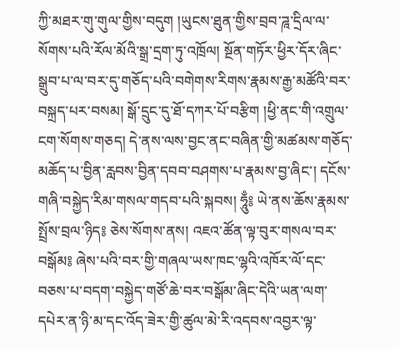ཀྱི་མཐར་གུ་གུལ་གྱིས་བདུག །ཡུངས་ཐུན་གྱིས་བྲབ་ཌཱ་དྲིལ་ལ་སོགས་པའི་རོལ་མོའི་སྒྲ་དྲག་ཏུ་འཁྲོལ། སྔོན་གཏོར་ཕྱིར་དོར་ཞིང་སྒྲུབ་པ་ལ་བར་དུ་གཅོད་པའི་བགེགས་རིགས་རྣམས་རྒྱ་མཚོའི་བར་བསྐྲད་པར་བསམ། སྒོ་དྲུང་དུ་ཐོ་དཀར་པོ་བརྩིག །ཕྱི་ནང་གི་འགྲུལ་ངག་སོགས་གཅད། དེ་ནས་ལས་བྱང་ནང་བཞིན་གྱི་མཚམས་གཅོད་མཆོད་པ་བྱིན་རླབས་བྱིན་དབབ་བཤགས་པ་རྣམས་བྱ་ཞིང་། དངོས་གཞི་བསྐྱེད་རིམ་གསལ་གདབ་པའི་སྐབས། ཧཱུྃ༔ ཡེ་ནས་ཆོས་རྣམས་སྤྲོས་བྲལ་ཉིད༔ ཅེས་སོགས་ནས། འཇའ་ཚོན་ལྟ་བུར་གསལ་བར་བསྒོམ༔ ཞེས་པའི་བར་གྱི་གཞལ་ཡས་ཁང་ལྷའི་འཁོར་ལོ་དང་བཅས་པ་བདག་བསྐྱེད་གཙོ་ཆེ་བར་བསྒོམ་ཞིང་དེའི་ཡན་ལག་དཔེར་ན་ཉི་མ་དང་འོད་ཟེར་གྱི་ཚུལ་མེ་རི་འདབས་འབྱར་ལྟ་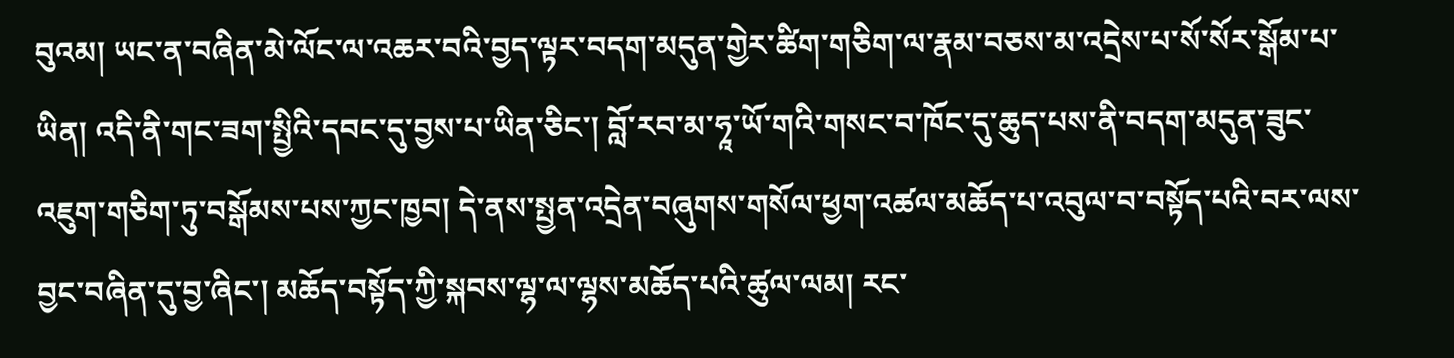བུའམ། ཡང་ན་བཞིན་མེ་ལོང་ལ་འཆར་བའི་བྱད་ལྟར་བདག་མདུན་གྱེར་ཚིག་གཅིག་ལ་རྣམ་བཅས་མ་འདྲེས་པ་སོ་སོར་སྒོམ་པ་ཡིན། འདི་ནི་གང་ཟག་སྤྱིའི་དབང་དུ་བྱས་པ་ཡིན་ཅིང་། བློ་རབ་མ་ཧཱ་ཡོ་གའི་གསང་བ་ཁོང་དུ་ཆུད་པས་ནི་བདག་མདུན་ཟུང་འཇུག་གཅིག་ཏུ་བསྒོམས་པས་ཀྱང་ཁྱབ། དེ་ནས་སྤྱན་འདྲེན་བཞུགས་གསོལ་ཕྱག་འཚལ་མཆོད་པ་འབུལ་བ་བསྟོད་པའི་བར་ལས་བྱང་བཞིན་དུ་བྱ་ཞིང་། མཆོད་བསྟོད་ཀྱི་སྐབས་ལྷ་ལ་ལྷས་མཆོད་པའི་ཚུལ་ལམ། རང་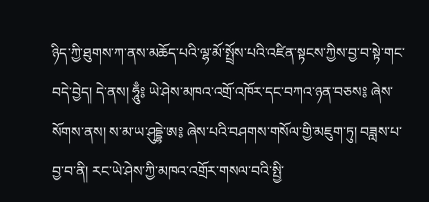ཉིད་ཀྱི་ཐུགས་ཀ་ནས་མཆོད་པའི་ལྷ་མོ་སྤྲོས་པའི་འཛིན་སྟངས་ཀྱིས་བྱ་བ་སྟེ་གང་བདེ་བྱེད། དེ་ནས། ཧཱུྃ༔ ཡེ་ཤེས་མཁའ་འགྲོ་འཁོར་དང་བཀའ་ཉན་བཅས༔ ཞེས་སོགས་ནས། ས་མ་ཡ་ཤུདྡྷེ་ཨ༔ ཞེས་པའི་བཤགས་གསོལ་གྱི་མཇུག་ཏུ། བཟླས་པ་བྱ་བ་ནི། རང་ཡེ་ཤེས་ཀྱི་མཁའ་འགྲོར་གསལ་བའི་སྤྱི་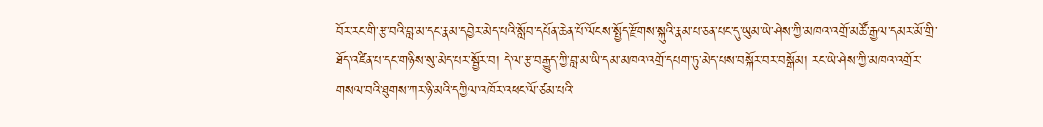བོར་རང་གི་རྩ་བའི་བླ་མ་དང་རྣམ་དབྱེར་མེད་པའི་སློབ་དཔོན་ཆེན་པོ་ལོངས་སྤྱོད་རྫོགས་སྐུའི་རྣམ་པ་ཅན་པང་དུ་ཡུམ་ཡེ་ཤེས་ཀྱི་མཁའ་འགྲོ་མཚོ་རྒྱལ་དམར་མོ་གྲི་ཐོད་འཛིན་པ་དང་གཉིས་སུ་མེད་པར་སྦྱོར་བ། དེ་ལ་རྩ་བརྒྱུད་ཀྱི་བླ་མ་ཡི་དམ་མཁའ་འགྲོ་དཔག་ཏུ་མེད་པས་བསྐོར་བར་བསྒོམ། རང་ཡེ་ཤེས་ཀྱི་མཁའ་འགྲོར་གསལ་བའི་ཐུགས་ཀར་ཉི་མའི་དཀྱིལ་འཁོར་འཕང་ལོ་ཙམ་པའི་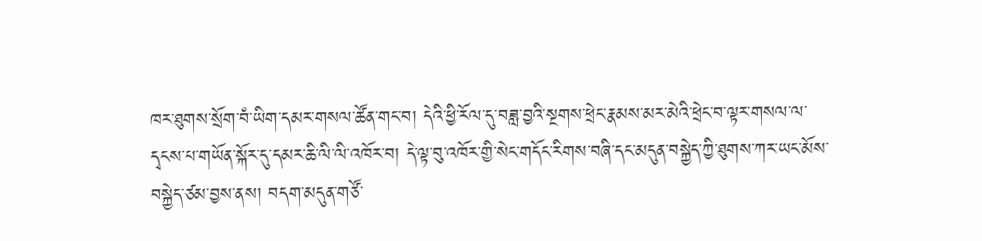ཁར་ཐུགས་སྲོག་བཾ་ཡིག་དམར་གསལ་ཚོན་གང་བ། དེའི་ཕྱི་རོལ་དུ་བཟླ་བྱའི་སྔགས་ཕྲེང་རྣམས་མར་མེའི་ཕྲེང་བ་ལྟར་གསལ་ལ་དྭངས་པ་གཡོན་སྐོར་དུ་དམར་ཆི་ལི་ལི་འཁོར་བ། དེ་ལྟ་བུ་འཁོར་གྱི་སེང་གདོང་རིགས་བཞི་དང་མདུན་བསྐྱེད་ཀྱི་ཐུགས་ཀར་ཡང་མོས་བསྐྱེད་ཙམ་བྱས་ནས། བདག་མདུན་གཙོ་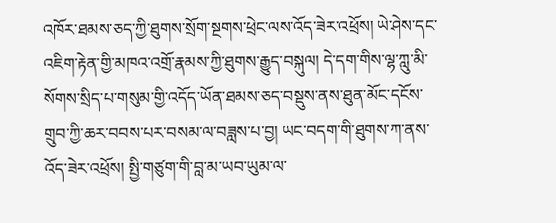འཁོར་ཐམས་ཅད་ཀྱི་ཐུགས་སྲོག་སྔགས་ཕྲེང་ལས་འོད་ཟེར་འཕྲོས། ཡེ་ཤེས་དང་འཇིག་རྟེན་གྱི་མཁའ་འགྲོ་རྣམས་ཀྱི་ཐུགས་རྒྱུད་བསྐུལ། དེ་དག་གིས་ལྷ་ཀླུ་མི་སོགས་སྲིད་པ་གསུམ་གྱི་འདོད་ཡོན་ཐམས་ཅད་བསྡུས་ནས་ཐུན་མོང་དངོས་གྲུབ་ཀྱི་ཆར་བབས་པར་བསམ་ལ་བཟླས་པ་བྱ། ཡང་བདག་གི་ཐུགས་ཀ་ནས་འོད་ཟེར་འཕྲོས། སྤྱི་གཙུག་གི་བླ་མ་ཡབ་ཡུམ་ལ་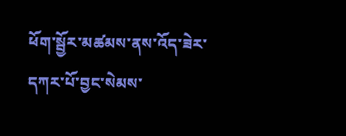ཕོག་སྦྱོར་མཚམས་ནས་འོད་ཟེར་དཀར་པོ་བྱང་སེམས་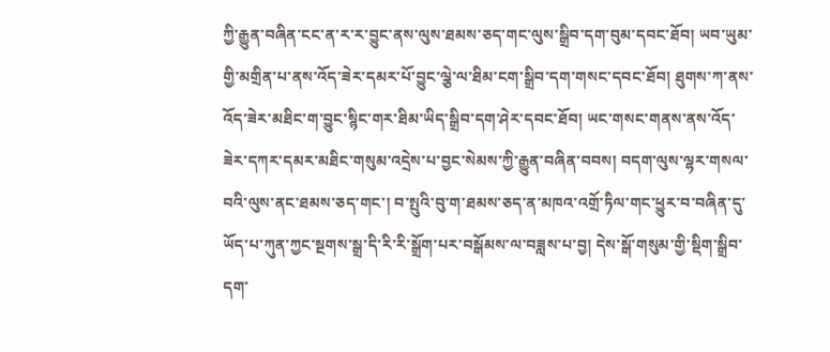ཀྱི་རྒྱུན་བཞིན་ངང་ན་ར་ར་བྱུང་ནས་ལུས་ཐམས་ཅད་གང་ལུས་སྒྲིབ་དག་བུམ་དབང་ཐོབ། ཡབ་ཡུམ་གྱི་མགྲིན་པ་ནས་འོད་ཟེར་དམར་པོ་བྱུང་ལྕེ་ལ་ཐིམ་ངག་སྒྲིབ་དག་གསང་དབང་ཐོབ། ཐུགས་ཀ་ནས་འོད་ཟེར་མཐིང་ག་བྱུང་སྙིང་གར་ཐིམ་ཡིད་སྒྲིབ་དག་ཤེར་དབང་ཐོབ། ཡང་གསང་གནས་ནས་འོད་ཟེར་དཀར་དམར་མཐིང་གསུམ་འདྲེས་པ་བྱང་སེམས་ཀྱི་རྒྱུན་བཞིན་བབས། བདག་ལུས་ལྷར་གསལ་བའི་ལུས་ནང་ཐམས་ཅད་གང་། བ་སྤུའི་བུ་ག་ཐམས་ཅད་ན་མཁའ་འགྲོ་ཏིལ་གང་ཕྱུར་བ་བཞིན་དུ་ཡོད་པ་ཀུན་ཀྱང་སྔགས་སྒྲ་དི་རི་རི་སྒྲོག་པར་བསྒོམས་ལ་བཟླས་པ་བྱ། དེས་སྒོ་གསུམ་གྱི་སྡིག་སྒྲིབ་དག་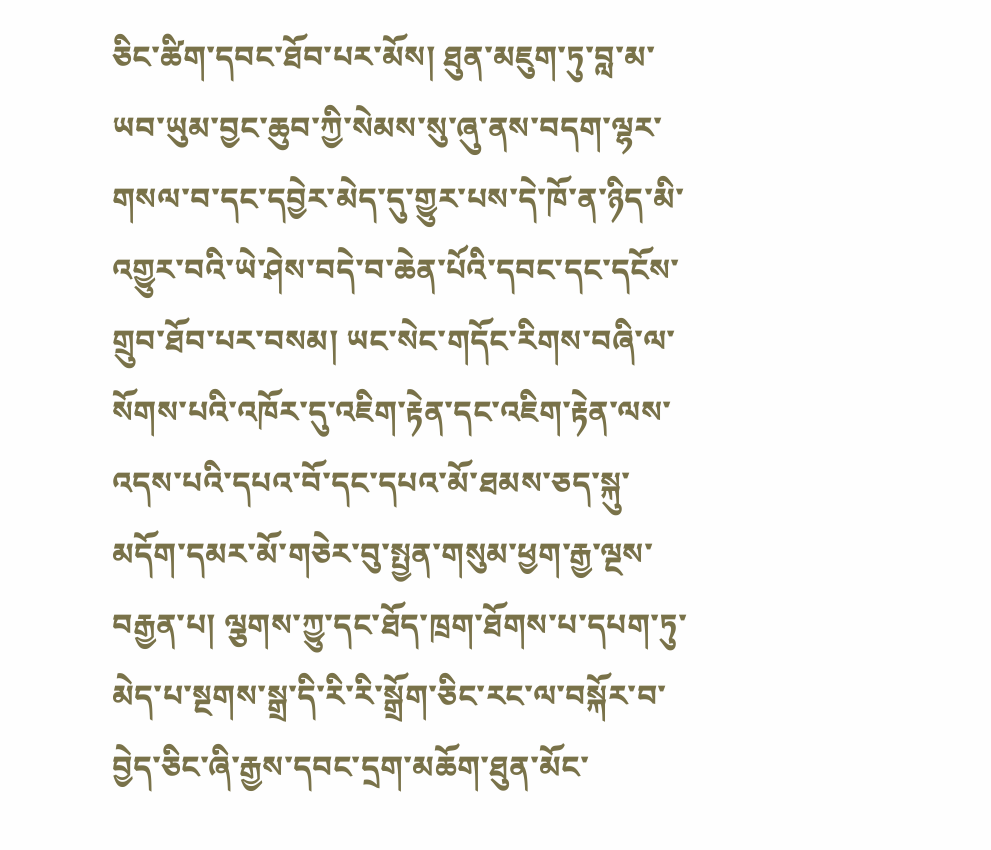ཅིང་ཚིག་དབང་ཐོབ་པར་མོས། ཐུན་མཇུག་ཏུ་བླ་མ་ཡབ་ཡུམ་བྱང་ཆུབ་ཀྱི་སེམས་སུ་ཞུ་ནས་བདག་ལྷར་གསལ་བ་དང་དབྱེར་མེད་དུ་གྱུར་པས་དེ་ཁོ་ན་ཉིད་མི་འགྱུར་བའི་ཡེ་ཤེས་བདེ་བ་ཆེན་པོའི་དབང་དང་དངོས་གྲུབ་ཐོབ་པར་བསམ། ཡང་སེང་གདོང་རིགས་བཞི་ལ་སོགས་པའི་འཁོར་དུ་འཇིག་རྟེན་དང་འཇིག་རྟེན་ལས་འདས་པའི་དཔའ་བོ་དང་དཔའ་མོ་ཐམས་ཅད་སྐུ་མདོག་དམར་མོ་གཅེར་བུ་སྤྱན་གསུམ་ཕྱག་རྒྱ་ལྔས་བརྒྱན་པ། ལྕགས་ཀྱུ་དང་ཐོད་ཁྲག་ཐོགས་པ་དཔག་ཏུ་མེད་པ་སྔགས་སྒྲ་དི་རི་རི་སྒྲོག་ཅིང་རང་ལ་བསྐོར་བ་བྱེད་ཅིང་ཞི་རྒྱས་དབང་དྲག་མཆོག་ཐུན་མོང་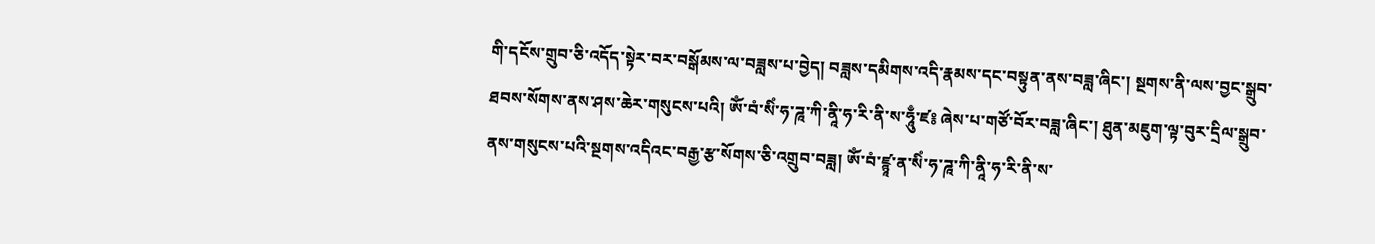གི་དངོས་གྲུབ་ཅི་འདོད་སྟེར་བར་བསྒོམས་ལ་བཟླས་པ་བྱེད། བཟླས་དམིགས་འདི་རྣམས་དང་བསྟུན་ནས་བཟླ་ཞིང་། སྔགས་ནི་ལས་བྱང་སྒྲུབ་ཐབས་སོགས་ནས་ཤས་ཆེར་གསུངས་པའི། ཨོཾ་བཾ་སིཾ་ཧ་ཌཱ་ཀི་ནཱི་ཧ་རི་ནི་ས་ཧཱུྃ་ཛ༔ ཞེས་པ་གཙོ་བོར་བཟླ་ཞིང་། ཐུན་མཇུག་ལྟ་བུར་དྲིལ་སྒྲུབ་ནས་གསུངས་པའི་སྔགས་འདིའང་བརྒྱ་རྩ་སོགས་ཅི་འགྲུབ་བཟླ། ཨོཾ་བཾ་ཛྙཱ་ན་སིཾ་ཧ་ཌཱ་ཀི་ནཱི་ཧ་རི་ནི་ས་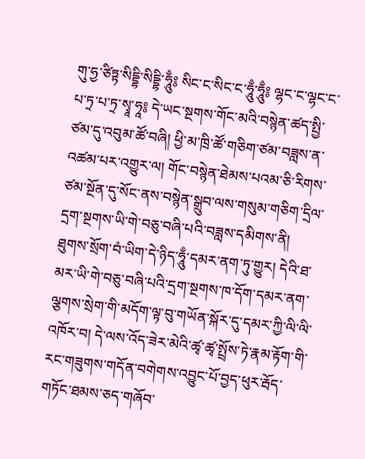གུ་ཧྱ་ཙིཏྟ་སིདྡྷི་སིདྡྷི་ཧཱུྃ༔ སིང་ང་སིང་ང་ཧཱུྃ་ཧཱུྃ༔ ལྷང་ང་ལྷང་ང་པ་ཏྲ་པ་ཏྲ་སྭཱ་ཧཱ༔ དེ་ཡང་སྔགས་གོང་མའི་བསྙེན་ཚད་སྤྱི་ཙམ་དུ་འབུམ་ཚོ་བཞི། ཕྱི་མ་ཁྲི་ཚོ་གཅིག་ཙམ་བཟླས་ན་འཚམ་པར་འགྱུར་ལ། གོང་བསྙེན་ཐེམས་པའམ་ཅི་རིགས་ཙམ་སྔོན་དུ་སོང་ནས་བསྙེན་སྒྲུབ་ལས་གསུམ་གཅིག་དྲིལ་དྲག་སྔགས་ཡི་གེ་བཅུ་བཞི་པའི་བཟླས་དམིགས་ནི། ཐུགས་སྲོག་བཾ་ཡིག་དེ་ཉིད་ཧཱུྃ་དམར་ནག་ཏུ་གྱུར། དེའི་ཐ་མར་ཡི་གེ་བཅུ་བཞི་པའི་དྲག་སྔགས་ཁ་དོག་དམར་ནག་ལྕགས་སྲེག་གི་མདོག་ལྟ་བུ་གཡོན་སྐོར་དུ་དམར་ཀྱི་ལི་ལི་འཁོར་བ། དེ་ལས་འོད་ཟེར་མེའི་ཚྭ་ཚྭ་སྤྲོས་ཏེ་རྣམ་རྟོག་གི་རང་གཟུགས་གདོན་བགེགས་འབྱུང་པོ་བྱད་ཕུར་རྦོད་གཏོང་ཐམས་ཅད་གཞོབ་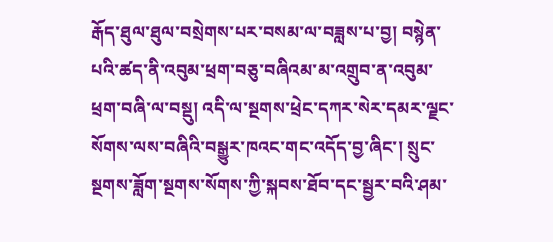རྒོད་ཐུལ་ཐུལ་བསྲེགས་པར་བསམ་ལ་བཟླས་པ་བྱ། བསྙེན་པའི་ཚད་ནི་འབུམ་ཕྲག་བཅུ་བཞིའམ་མ་འགྲུབ་ན་འབུམ་ཕྲག་བཞི་ལ་བསྡུ། འདི་ལ་སྔགས་ཕྲེང་དཀར་སེར་དམར་ལྗང་སོགས་ལས་བཞིའི་བསྒྱུར་ཁའང་གང་འདོད་བྱ་ཞིང་། སྲུང་སྔགས་ཟློག་སྔགས་སོགས་ཀྱི་སྐབས་ཐོབ་དང་སྦྱར་བའི་ཤམ་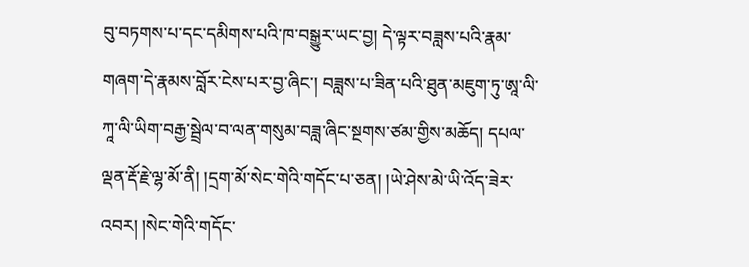བུ་བཏགས་པ་དང་དམིགས་པའི་ཁ་བསྒྱུར་ཡང་བྱ། དེ་ལྟར་བཟླས་པའི་རྣམ་གཞག་དེ་རྣམས་བློར་ངེས་པར་བྱ་ཞིང་། བཟླས་པ་ཟིན་པའི་ཐུན་མཇུག་ཏུ་ཨཱ་ལི་ཀཱ་ལི་ཡིག་བརྒྱ་སྦྲེལ་བ་ལན་གསུམ་བཟླ་ཞིང་སྔགས་ཙམ་གྱིས་མཆོད། དཔལ་ལྡན་རྡོ་རྗེ་ལྷ་མོ་ནི། །དྲག་མོ་སེང་གེའི་གདོང་པ་ཅན། །ཡེ་ཤེས་མེ་ཡི་འོད་ཟེར་འབར། །སེང་གེའི་གདོང་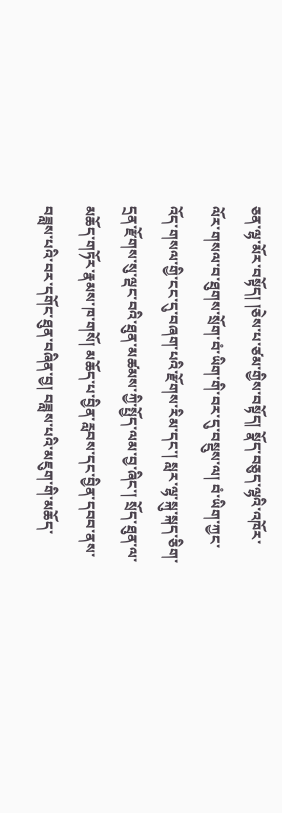ཅན་ལྷ་མོར་བསྟོད། །ཅེས་པ་ཙམ་གྱིས་བསྟོད། སྣོད་བཅུད་ལྷའི་འཁོར་ལོར་གསལ་བ་ཐུགས་སྲོག་བཾ་ཡིག་གི་བར་དུ་བསྡུས་ལ། བཾ་ཡིག་ཀྱང་འོད་གསལ་གྱི་ངང་དུ་བཞག་པའི་རྫོགས་རིམ་དང་། སླར་ལྷ་སྐུ་སྐད་ཅིག་དྲན་རྫོགས་སུ་ལྡང་བའི་ཐུན་མཚམས་ཀྱི་སྤྱོད་ལམ་བྱ་ཞིང་། སྲོད་ཐུན་ལ་མཆོད་གཏོར་རྣམས་ཁ་གསོ། མཆོད་པ་བྱིན་རླབས་དང་བྱིན་དབབ་ནས་བཟླས་པའི་བར་དགོང་ཐུན་བཞིན་བྱ། བཟླས་པའི་མཇུག་གི་མཆོད་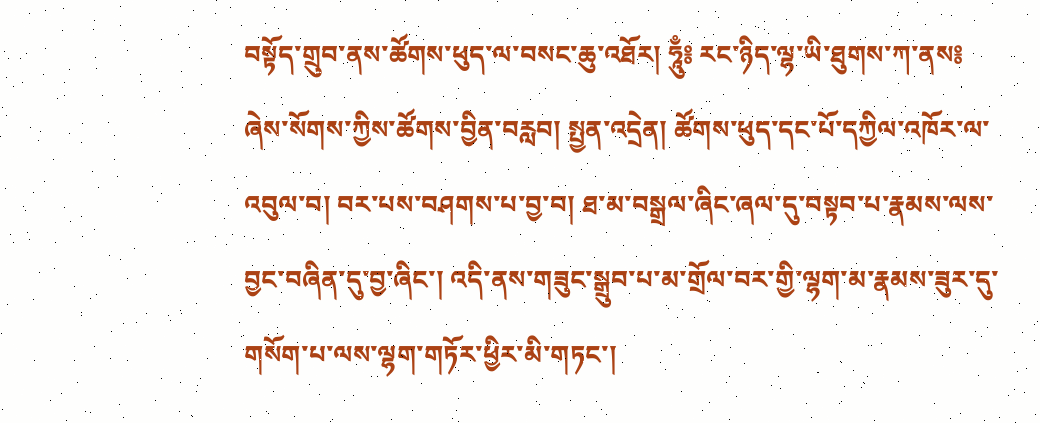བསྟོད་གྲུབ་ནས་ཚོགས་ཕུད་ལ་བསང་ཆུ་འཐོར། ཧཱུྃ༔ རང་ཉིད་ལྷ་ཡི་ཐུགས་ཀ་ནས༔ ཞེས་སོགས་ཀྱིས་ཚོགས་བྱིན་བརླབ། སྤྱན་འདྲེན། ཚོགས་ཕུད་དང་པོ་དཀྱིལ་འཁོར་ལ་འབུལ་བ། བར་པས་བཤགས་པ་བྱ་བ། ཐ་མ་བསྒྲལ་ཞིང་ཞལ་དུ་བསྟབ་པ་རྣམས་ལས་བྱང་བཞིན་དུ་བྱ་ཞིང་། འདི་ནས་གཟུང་སྒྲུབ་པ་མ་གྲོལ་བར་གྱི་ལྷག་མ་རྣམས་ཟུར་དུ་གསོག་པ་ལས་ལྷག་གཏོར་ཕྱིར་མི་གཏང་།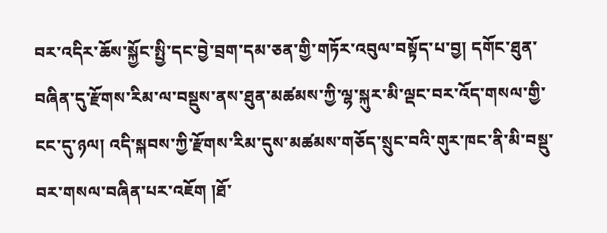བར་འདིར་ཆོས་སྐྱོང་སྤྱི་དང་བྱེ་བྲག་དམ་ཅན་གྱི་གཏོར་འབུལ་བསྟོད་པ་བྱ། དགོང་ཐུན་བཞིན་དུ་རྫོགས་རིམ་ལ་བསྡུས་ནས་ཐུན་མཚམས་ཀྱི་ལྷ་སྐུར་མི་ལྡང་བར་འོད་གསལ་གྱི་ངང་དུ་ཉལ། འདི་སྐབས་ཀྱི་རྫོགས་རིམ་དུས་མཚམས་གཅོད་སྲུང་བའི་གུར་ཁང་ནི་མི་བསྡུ་བར་གསལ་བཞིན་པར་འཇོག །ཐོ་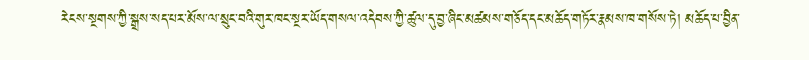རེངས་སྔགས་ཀྱི་སྒྲས་སད་པར་མོས་ལ་སྲུང་བའི་གུར་ཁང་སྔར་ཡོད་གསལ་འདེབས་ཀྱི་ཚུལ་དུ་བྱ་ཞིང་མཚམས་གཅོད་དང་མཆོད་གཏོར་རྣམས་ཁ་གསོས་ཏེ། མཆོད་པ་བྱིན་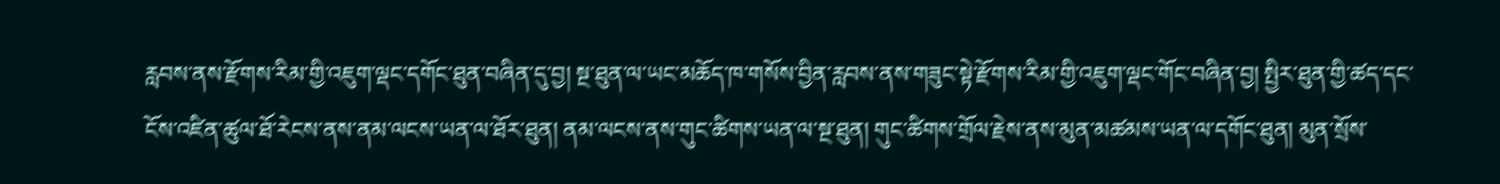རླབས་ནས་རྫོགས་རིམ་གྱི་འཇུག་ལྡང་དགོང་ཐུན་བཞིན་དུ་བྱ། སྔ་ཐུན་ལ་ཡང་མཆོད་ཁ་གསོས་བྱིན་རླབས་ནས་གཟུང་སྟེ་རྫོགས་རིམ་གྱི་འཇུག་ལྡང་གོང་བཞིན་བྱ། སྤྱིར་ཐུན་གྱི་ཚད་དང་ངོས་འཛིན་ཚུལ་ཐོ་རེངས་ནས་ནམ་ལངས་ཡན་ལ་ཐོར་ཐུན། ནམ་ལངས་ནས་གུང་ཚིགས་ཡན་ལ་སྔ་ཐུན། གུང་ཚིགས་གྲོལ་རྗེས་ནས་མུན་མཚམས་ཡན་ལ་དགོང་ཐུན། མུན་སྲོས་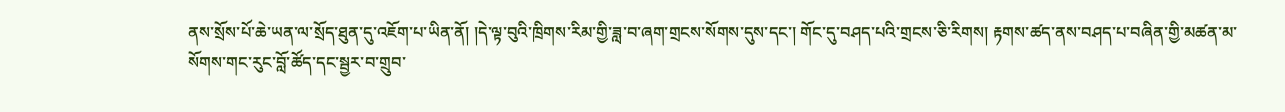ནས་སྲོས་པོ་ཆེ་ཡན་ལ་སྲོད་ཐུན་དུ་འཇོག་པ་ཡིན་ནོ། །དེ་ལྟ་བུའི་ཁྲིགས་རིམ་གྱི་ཟླ་བ་ཞག་གྲངས་སོགས་དུས་དང་། གོང་དུ་བཤད་པའི་གྲངས་ཅི་རིགས། རྟགས་ཚད་ནས་བཤད་པ་བཞིན་གྱི་མཚན་མ་སོགས་གང་རུང་བློ་ཚོད་དང་སྦྱར་བ་གྲུབ་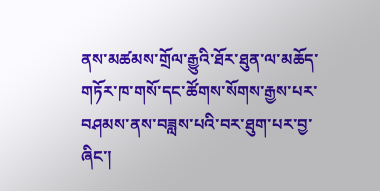ནས་མཚམས་གྲོལ་རྒྱུའི་ཐོར་ཐུན་ལ་མཆོད་གཏོར་ཁ་གསོ་དང་ཚོགས་སོགས་རྒྱས་པར་བཤམས་ནས་བཟླས་པའི་བར་ཐུག་པར་བྱ་ཞིང་།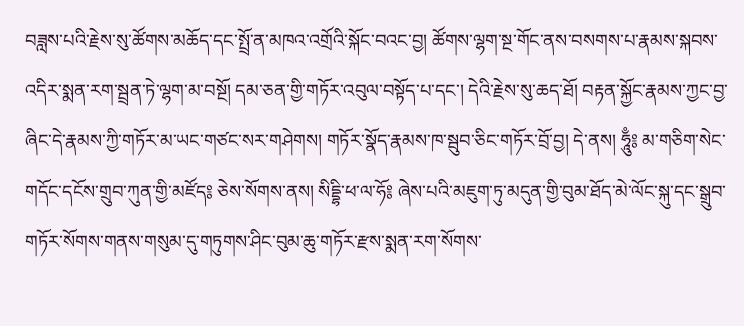བཟླས་པའི་རྗེས་སུ་ཚོགས་མཆོད་དང་སྤྲོ་ན་མཁའ་འགྲོའི་སྐོང་བའང་བྱ། ཚོགས་ལྷག་སྔ་གོང་ནས་བསགས་པ་རྣམས་སྐབས་འདིར་སྨན་རག་སྦྲན་ཏེ་ལྷག་མ་བསྔོ། དམ་ཅན་གྱི་གཏོར་འབུལ་བསྟོད་པ་དང་། དེའི་རྗེས་སུ་ཆད་ཐོ། བརྟན་སྐྱོང་རྣམས་ཀྱང་བྱ་ཞིང་དེ་རྣམས་ཀྱི་གཏོར་མ་ཡང་གཙང་སར་གཤེགས། གཏོར་སྣོད་རྣམས་ཁ་སྦུབ་ཅིང་གཏོར་བྲོ་བྱ། དེ་ནས། ཧཱུྃ༔ མ་གཅིག་སེང་གདོང་དངོས་གྲུབ་ཀུན་གྱི་མཛོད༔ ཅེས་སོགས་ནས། སིདྡྷི་ཕ་ལ་ཧོ༔ ཞེས་པའི་མཇུག་ཏུ་མདུན་གྱི་བུམ་ཐོད་མེ་ལོང་སྐུ་དང་སྒྲུབ་གཏོར་སོགས་གནས་གསུམ་དུ་གཏུགས་ཤིང་བུམ་ཆུ་གཏོར་རྫས་སྨན་རག་སོགས་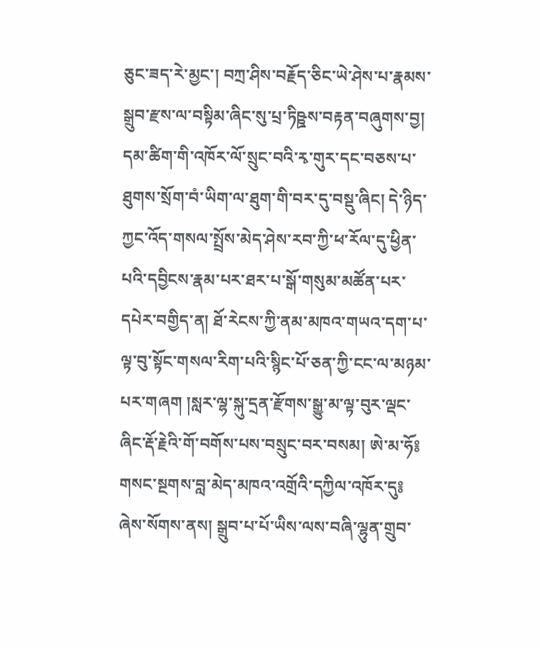ཅུང་ཟད་རེ་མྱང་། བཀྲ་ཤིས་བརྗོད་ཅིང་ཡེ་ཤེས་པ་རྣམས་སྒྲུབ་རྫས་ལ་བསྟིམ་ཞིང་སུ་པྲ་ཏིཥྛས་བརྟན་བཞུགས་བྱ། དམ་ཚིག་གི་འཁོར་ལོ་སྲུང་བའི་རྭ་གུར་དང་བཅས་པ་ཐུགས་སྲོག་བཾ་ཡིག་ལ་ཐུག་གི་བར་དུ་བསྡུ་ཞིང། དེ་ཉིད་ཀྱང་འོད་གསལ་སྤྲོས་མེད་ཤེས་རབ་ཀྱི་ཕ་རོལ་དུ་ཕྱིན་པའི་དབྱིངས་རྣམ་པར་ཐར་པ་སྒོ་གསུམ་མཚོན་པར་དཔེར་བགྱིད་ན། ཐོ་རེངས་ཀྱི་ནམ་མཁའ་གཡའ་དག་པ་ལྟ་བུ་སྟོང་གསལ་རིག་པའི་སྙིང་པོ་ཅན་ཀྱི་ངང་ལ་མཉམ་པར་གཞག །སླར་ལྷ་སྐུ་དྲན་རྫོགས་སྒྱུ་མ་ལྟ་བུར་ལྡང་ཞིང་རྡོ་རྗེའི་གོ་བགོས་པས་བསྲུང་བར་བསམ། ཨེ་མ་ཧོ༔ གསང་སྔགས་བླ་མེད་མཁའ་འགྲོའི་དཀྱིལ་འཁོར་དུ༔ ཞེས་སོགས་ནས། སྒྲུབ་པ་པོ་ཡིས་ལས་བཞི་ལྷུན་གྲུབ་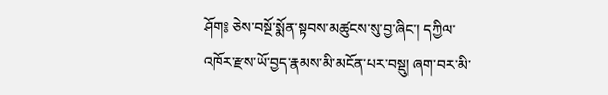ཤོག༔ ཅེས་བསྔོ་སྨོན་སྟབས་མཚུངས་སུ་བྱ་ཞིང་། དཀྱིལ་འཁོར་རྫས་ཡོ་བྱད་རྣམས་མི་མངོན་པར་བསྡུ། ཞག་བར་མི་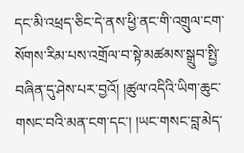དང་མི་འཕྲད་ཅིང་དེ་ནས་ཕྱི་ནང་གི་འགྲུལ་ངག་སོགས་རིམ་པས་འགྲོལ་བ་སྟེ་མཚམས་སྒྲུབ་སྤྱི་བཞིན་དུ་ཤེས་པར་བྱའོ། །ཚུལ་འདིའི་ཡིག་ཆུང་གསང་བའི་མན་ངག་དང་། །ཡང་གསང་བླ་མེད་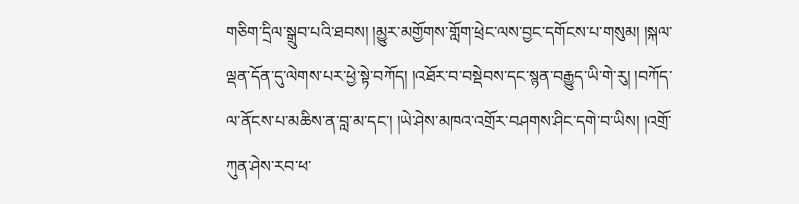གཅིག་དྲིལ་སྒྲུབ་པའི་ཐབས། །མྱུར་མགྱོགས་གློག་ཕྲེང་ལས་བྱང་དགོངས་པ་གསུམ། །སྐལ་ལྡན་དོན་དུ་ལེགས་པར་ཕྱེ་སྟེ་བཀོད། །འཐོར་བ་བསྡེབས་དང་སྙན་བརྒྱུད་ཡི་གེ་རུ། །བཀོད་ལ་ནོངས་པ་མཆིས་ན་བླ་མ་དང་། །ཡེ་ཤེས་མཁའ་འགྲོར་བཤགས་ཤིང་དགེ་བ་ཡིས། །འགྲོ་ཀུན་ཤེས་རབ་ཕ་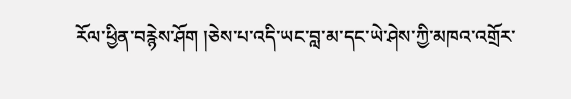རོལ་ཕྱིན་བརྙེས་ཤོག །ཅེས་པ་འདི་ཡང་བླ་མ་དང་ཡེ་ཤེས་ཀྱི་མཁའ་འགྲོར་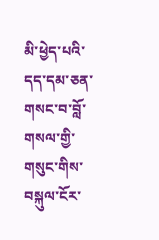མི་ཕྱེད་པའི་དད་དམ་ཅན་གསང་བ་བློ་གསལ་གྱི་གསུང་གིས་བསྐུལ་ངོར་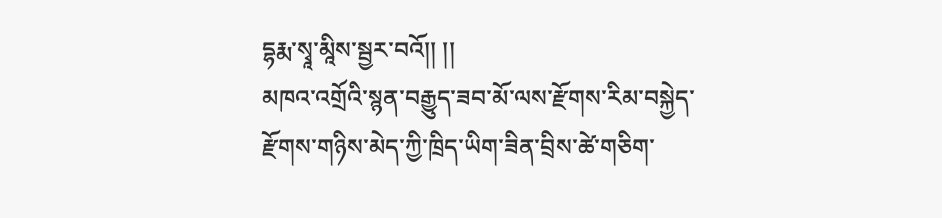དྷརྨ་སྭཱ་མཱིས་སྦྱར་བའོ།། །།
མཁའ་འགྲོའི་སྙན་བརྒྱུད་ཟབ་མོ་ལས་རྫོགས་རིམ་བསྐྱེད་རྫོགས་གཉིས་མེད་ཀྱི་ཁྲིད་ཡིག་ཟིན་བྲིས་ཚེ་གཅིག་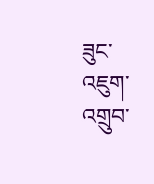ཟུང་འཇུག་འགྲུབ་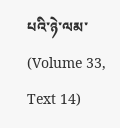པའི་ཉེ་ལམ་ (Volume 33, Text 14)